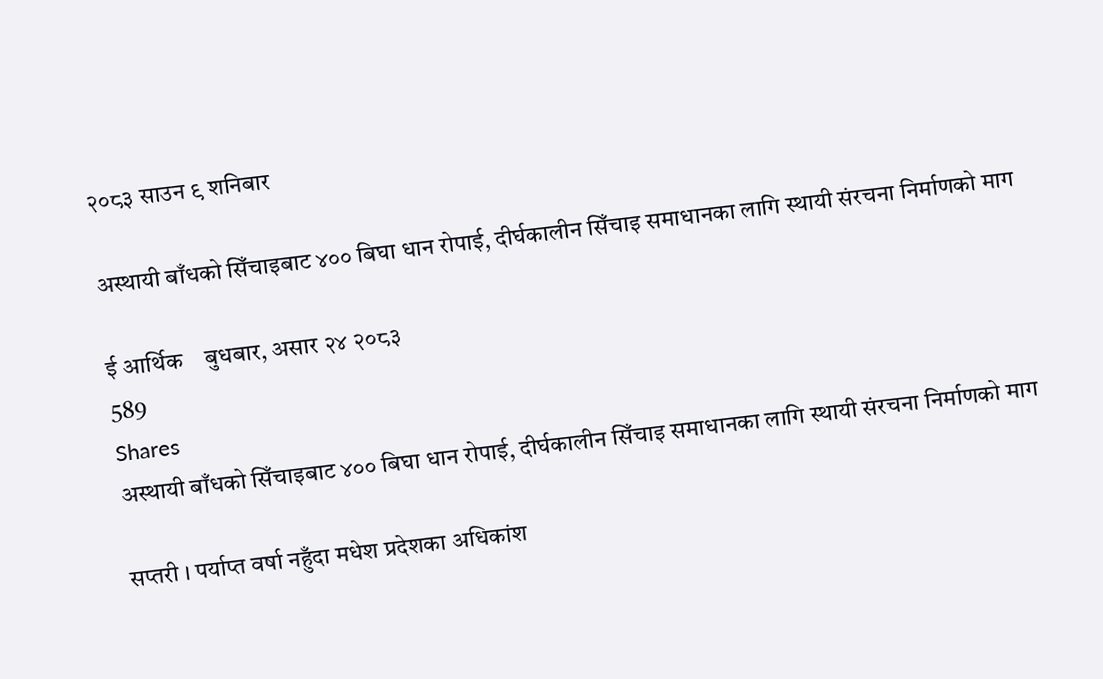२०८३ साउन ९ शनिबार

अस्थायी बाँधको सिँचाइबाट ४०० बिघा धान रोपाई, दीर्घकालीन सिँचाइ समाधानका लागि स्थायी संरचना निर्माणको माग

ई आर्थिक    बुधबार, असार २४ २०८३
589
Shares
अस्थायी बाँधको सिँचाइबाट ४०० बिघा धान रोपाई, दीर्घकालीन सिँचाइ समाधानका लागि स्थायी संरचना निर्माणको माग

सप्तरी । पर्याप्त वर्षा नहुँदा मधेश प्रदेशका अधिकांश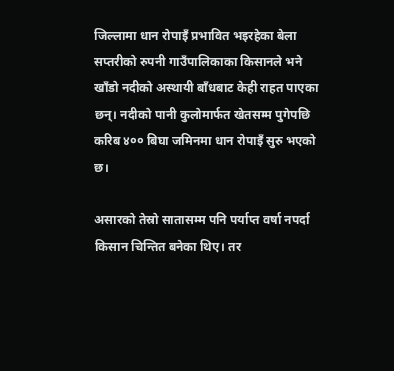जिल्लामा धान रोपाइँ प्रभावित भइरहेका बेला सप्तरीको रुपनी गाउँपालिकाका किसानले भने खाँडो नदीको अस्थायी बाँधबाट केही राहत पाएका छन्। नदीको पानी कुलोमार्फत खेतसम्म पुगेपछि करिब ४०० बिघा जमिनमा धान रोपाइँ सुरु भएको छ।

असारको तेस्रो सातासम्म पनि पर्याप्त वर्षा नपर्दा किसान चिन्तित बनेका थिए। तर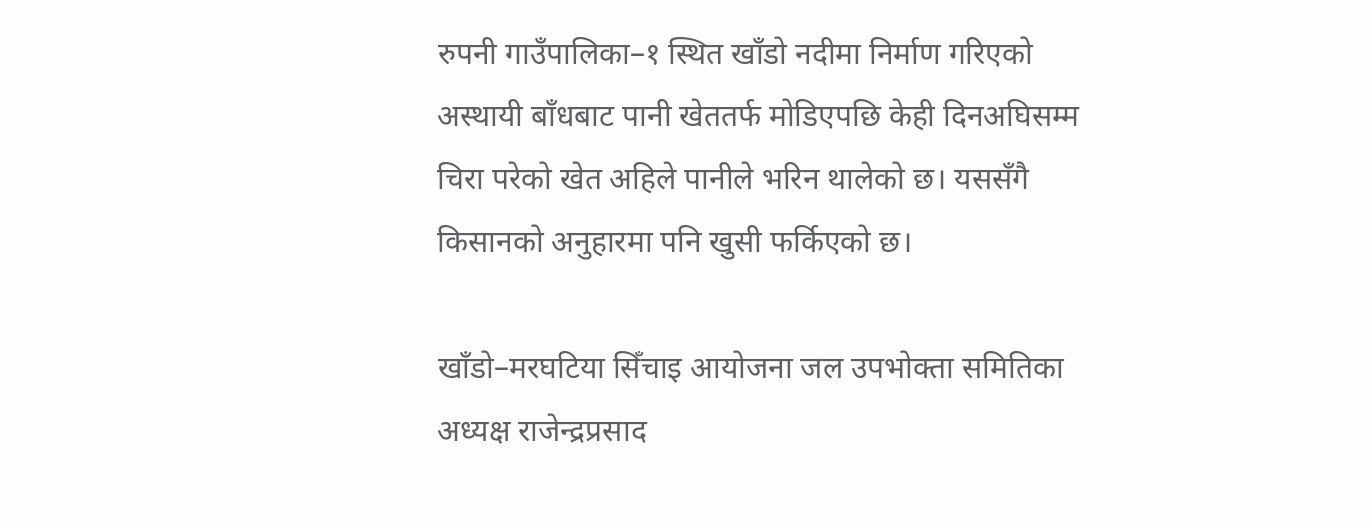रुपनी गाउँपालिका–१ स्थित खाँडो नदीमा निर्माण गरिएको अस्थायी बाँधबाट पानी खेततर्फ मोडिएपछि केही दिनअघिसम्म चिरा परेको खेत अहिले पानीले भरिन थालेको छ। यससँगै किसानको अनुहारमा पनि खुसी फर्किएको छ।

खाँडो–मरघटिया सिँचाइ आयोजना जल उपभोक्ता समितिका अध्यक्ष राजेन्द्रप्रसाद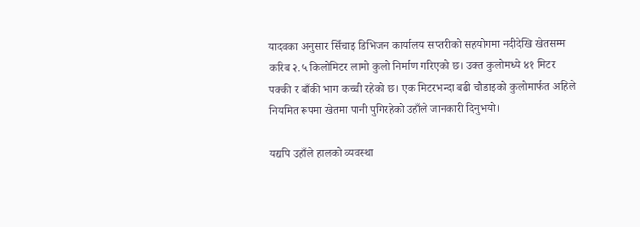यादवका अनुसार सिँचाइ डिभिजन कार्यालय सप्तरीको सहयोगमा नदीदेखि खेतसम्म करिब २.५ किलोमिटर लामो कुलो निर्माण गरिएको छ। उक्त कुलोमध्ये ४१ मिटर पक्की र बाँकी भाग कच्ची रहेको छ। एक मिटरभन्दा बढी चौडाइको कुलोमार्फत अहिले नियमित रूपमा खेतमा पानी पुगिरहेको उहाँले जानकारी दिनुभयो।

यद्यपि उहाँले हालको व्यवस्था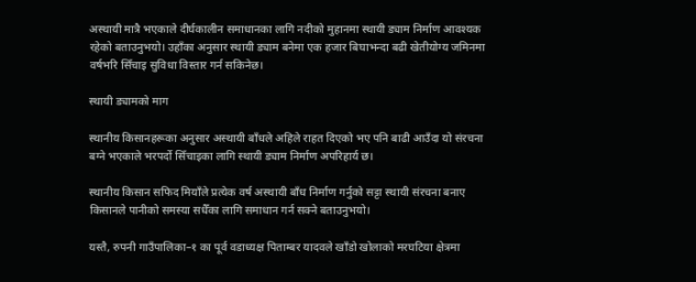अस्थायी मात्रै भएकाले दीर्घकालीन समाधानका लागि नदीको मुहानमा स्थायी ड्याम निर्माण आवश्यक रहेको बताउनुभयो। उहाँका अनुसार स्थायी ड्याम बनेमा एक हजार बिघाभन्दा बढी खेतीयोग्य जमिनमा वर्षभरि सिँचाइ सुविधा विस्तार गर्न सकिनेछ।

स्थायी ड्यामको माग

स्थानीय किसानहरूका अनुसार अस्थायी बाँधले अहिले राहत दिएको भए पनि बाढी आउँदा यो संरचना बग्ने भएकाले भरपर्दो सिँचाइका लागि स्थायी ड्याम निर्माण अपरिहार्य छ।

स्थानीय किसान सफिद मियाँले प्रत्येक वर्ष अस्थायी बाँध निर्माण गर्नुको सट्टा स्थायी संरचना बनाए किसानले पानीको समस्या सधैँका लागि समाधान गर्न सक्ने बताउनुभयो।

यस्तै, रुपनी गाउँपालिका–१ का पूर्व वडाध्यक्ष पिताम्बर यादवले खाँडो खोलाको मरघटिया क्षेत्रमा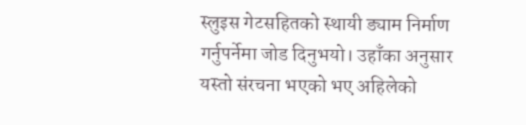स्लुइस गेटसहितको स्थायी ड्याम निर्माण गर्नुपर्नेमा जोड दिनुभयो। उहाँका अनुसार यस्तो संरचना भएको भए अहिलेको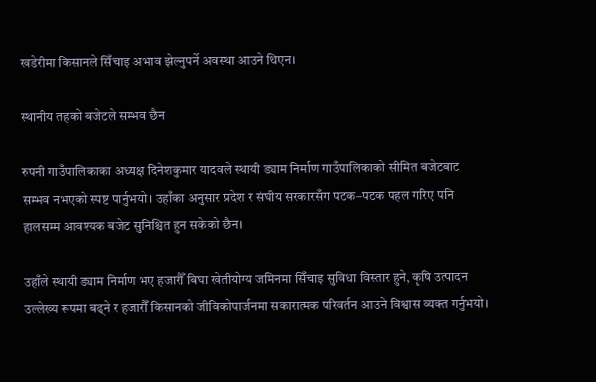खडेरीमा किसानले सिँचाइ अभाव झेल्नुपर्ने अवस्था आउने थिएन।

स्थानीय तहको बजेटले सम्भव छैन

रुपनी गाउँपालिकाका अध्यक्ष दिनेशकुमार यादवले स्थायी ड्याम निर्माण गाउँपालिकाको सीमित बजेटबाट सम्भव नभएको स्पष्ट पार्नुभयो। उहाँका अनुसार प्रदेश र संघीय सरकारसँग पटक–पटक पहल गरिए पनि हालसम्म आवश्यक बजेट सुनिश्चित हुन सकेको छैन।

उहाँले स्थायी ड्याम निर्माण भए हजारौँ बिघा खेतीयोग्य जमिनमा सिँचाइ सुविधा विस्तार हुने, कृषि उत्पादन उल्लेख्य रूपमा बढ्ने र हजारौँ किसानको जीविकोपार्जनमा सकारात्मक परिवर्तन आउने विश्वास व्यक्त गर्नुभयो।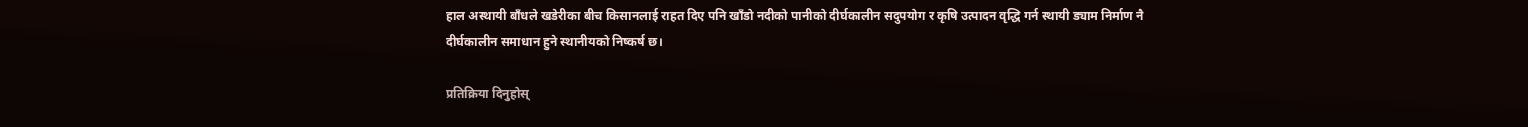हाल अस्थायी बाँधले खडेरीका बीच किसानलाई राहत दिए पनि खाँडो नदीको पानीको दीर्घकालीन सदुपयोग र कृषि उत्पादन वृद्धि गर्न स्थायी ड्याम निर्माण नै दीर्घकालीन समाधान हुने स्थानीयको निष्कर्ष छ।

प्रतिक्रिया दिनुहोस्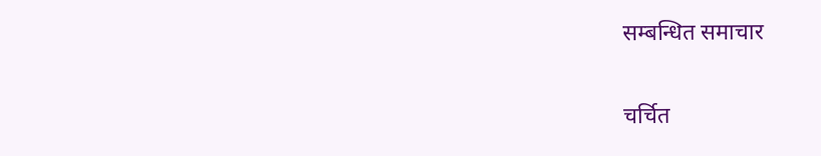सम्बन्धित समाचार

चर्चित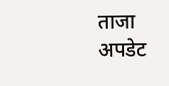ताजा अपडेट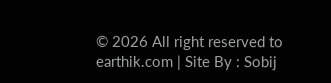© 2026 All right reserved to earthik.com | Site By : Sobij